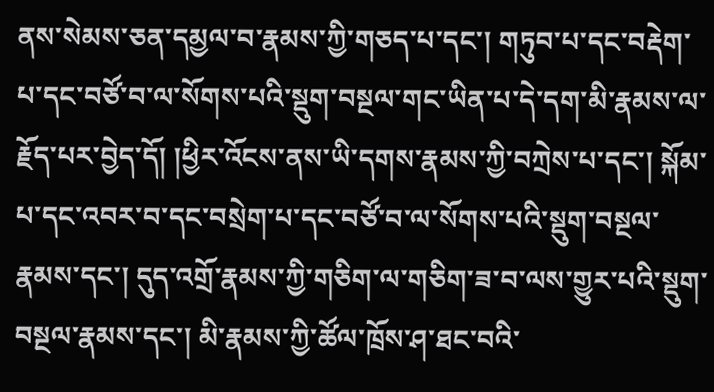ནས་སེམས་ཅན་དམྱལ་བ་རྣམས་ཀྱི་གཅད་པ་དང་། གཏུབ་པ་དང་བརྡེག་པ་དང་བཙོ་བ་ལ་སོགས་པའི་སྡུག་བསྔལ་གང་ཡིན་པ་དེ་དག་མི་རྣམས་ལ་རྗོད་པར་བྱེད་དོ། །ཕྱིར་འོངས་ནས་ཡི་དགས་རྣམས་ཀྱི་བཀྲེས་པ་དང་། སྐོམ་པ་དང་འབར་བ་དང་བསྲེག་པ་དང་བཙོ་བ་ལ་སོགས་པའི་སྡུག་བསྔལ་རྣམས་དང་། དུད་འགྲོ་རྣམས་ཀྱི་གཅིག་ལ་གཅིག་ཟ་བ་ལས་གྱུར་པའི་སྡུག་བསྔལ་རྣམས་དང་། མི་རྣམས་ཀྱི་ཚོལ་ཁྲོས་ཤ་ཐང་བའི་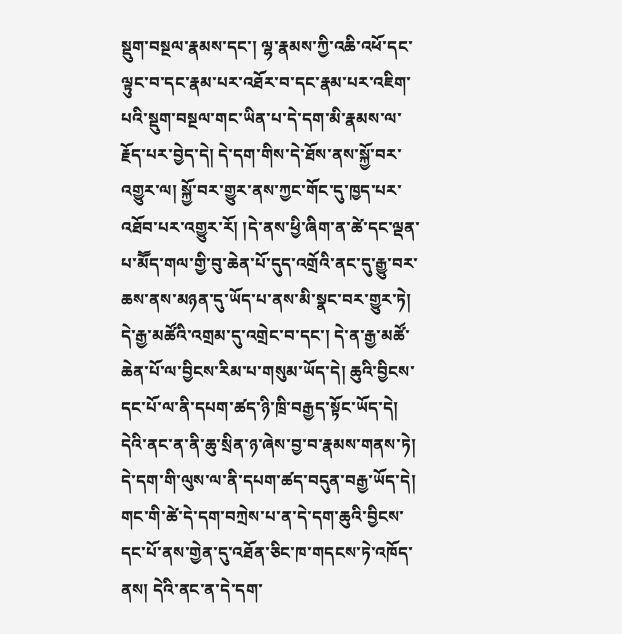སྡུག་བསྔལ་རྣམས་དང་། ལྷ་རྣམས་ཀྱི་འཆི་འཕོ་དང་ལྟུང་བ་དང་རྣམ་པར་འཐོར་བ་དང་རྣམ་པར་འཇིག་པའི་སྡུག་བསྔལ་གང་ཡིན་པ་དེ་དག་མི་རྣམས་ལ་རྗོད་པར་བྱེད་དེ། དེ་དག་གིས་དེ་ཐོས་ནས་སྐྱོ་བར་འགྱུར་ལ། སྐྱོ་བར་གྱུར་ནས་ཀྱང་གོང་དུ་ཁྱད་པར་འཐོབ་པར་འགྱུར་རོ། །དེ་ནས་ཕྱི་ཞིག་ན་ཚེ་དང་ལྡན་པ་མཽད་གལ་གྱི་བུ་ཆེན་པོ་དུད་འགྲོའི་ནང་དུ་རྒྱུ་བར་ཆས་ནས་མཉན་དུ་ཡོད་པ་ནས་མི་སྣང་བར་གྱུར་ཏེ། དེ་རྒྱ་མཚོའི་འགྲམ་དུ་འགྲེང་བ་དང་། དེ་ན་རྒྱ་མཚོ་ཆེན་པོ་ལ་བྱིངས་རིམ་པ་གསུམ་ཡོད་དེ། ཆུའི་བྱིངས་དང་པོ་ལ་ནི་དཔག་ཚད་ཉི་ཁྲི་བརྒྱད་སྟོང་ཡོད་དེ། དེའི་ནང་ན་ནི་ཆུ་སྲིན་ཉ་ཞེས་བྱ་བ་རྣམས་གནས་ཏེ། དེ་དག་གི་ལུས་ལ་ནི་དཔག་ཚད་བདུན་བརྒྱ་ཡོད་དེ། གང་གི་ཚེ་དེ་དག་བཀྲེས་པ་ན་དེ་དག་ཆུའི་བྱིངས་དང་པོ་ནས་གྱེན་དུ་འཐོན་ཅིང་ཁ་གདངས་ཏེ་འཁོད་ནས། དེའི་ནང་ན་དེ་དག་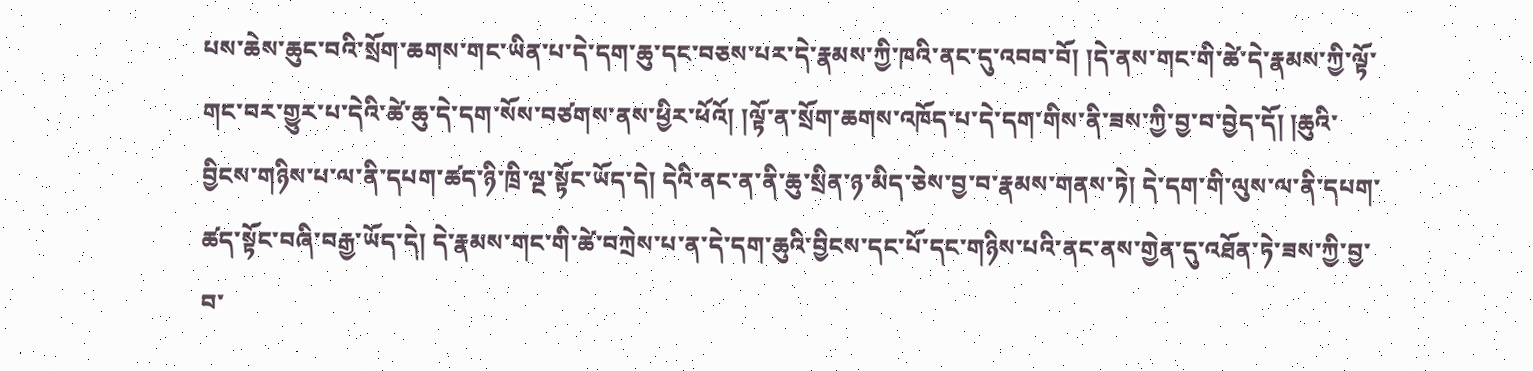པས་ཆེས་ཆུང་བའི་སྲོག་ཆགས་གང་ཡིན་པ་དེ་དག་ཆུ་དང་བཅས་པར་དེ་རྣམས་ཀྱི་ཁའི་ནང་དུ་འབབ་བོ། །དེ་ནས་གང་གི་ཚེ་དེ་རྣམས་ཀྱི་ལྟོ་གང་བར་གྱུར་པ་དེའི་ཚེ་ཆུ་དེ་དག་སོས་བཙགས་ནས་ཕྱིར་ཕོའོ། །ལྟོ་ན་སྲོག་ཆགས་འཁོད་པ་དེ་དག་གིས་ནི་ཟས་ཀྱི་བྱ་བ་བྱེད་དོ། །ཆུའི་བྱིངས་གཉིས་པ་ལ་ནི་དཔག་ཚད་ཉི་ཁྲི་ལྔ་སྟོང་ཡོད་དེ། དེའི་ནང་ན་ནི་ཆུ་སྲིན་ཉ་མིད་ཅེས་བྱ་བ་རྣམས་གནས་ཏེ། དེ་དག་གི་ལུས་ལ་ནི་དཔག་ཚད་སྟོང་བཞི་བརྒྱ་ཡོད་དེ། དེ་རྣམས་གང་གི་ཚེ་བཀྲེས་པ་ན་དེ་དག་ཆུའི་བྱིངས་དང་པོ་དང་གཉིས་པའི་ནང་ནས་གྱེན་དུ་འཐོན་ཏེ་ཟས་ཀྱི་བྱ་བ་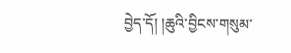བྱེད་དོ། །ཆུའི་བྱིངས་གསུམ་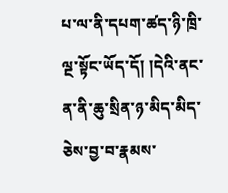པ་ལ་ནི་དཔག་ཚད་ཉི་ཁྲི་ལྔ་སྟོང་ཡོད་དོ། །དེའི་ནང་ན་ནི་ཆུ་སྲིན་ཉ་མིད་མིད་ཅེས་བྱ་བ་རྣམས་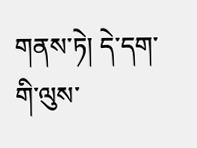གནས་ཏེ། དེ་དག་གི་ལུས་